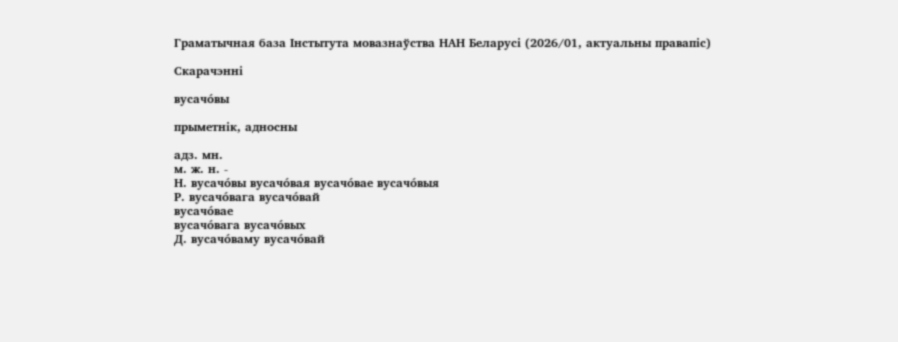Граматычная база Інстытута мовазнаўства НАН Беларусі (2026/01, актуальны правапіс)

Скарачэнні

вусачо́вы

прыметнік, адносны

адз. мн.
м. ж. н. -
Н. вусачо́вы вусачо́вая вусачо́вае вусачо́выя
Р. вусачо́вага вусачо́вай
вусачо́вае
вусачо́вага вусачо́вых
Д. вусачо́ваму вусачо́вай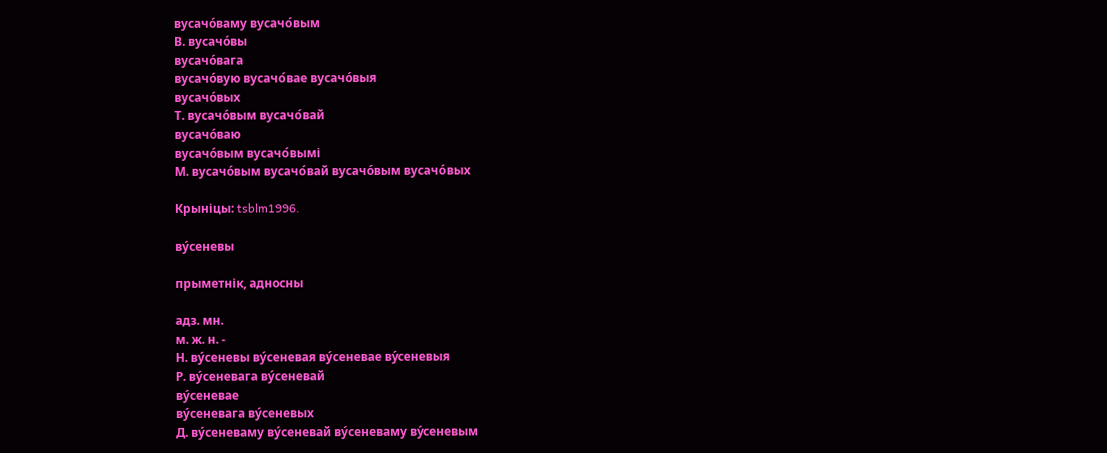вусачо́ваму вусачо́вым
В. вусачо́вы
вусачо́вага
вусачо́вую вусачо́вае вусачо́выя
вусачо́вых
Т. вусачо́вым вусачо́вай
вусачо́ваю
вусачо́вым вусачо́вымі
М. вусачо́вым вусачо́вай вусачо́вым вусачо́вых

Крыніцы: tsblm1996.

ву́сеневы

прыметнік, адносны

адз. мн.
м. ж. н. -
Н. ву́сеневы ву́сеневая ву́сеневае ву́сеневыя
Р. ву́сеневага ву́сеневай
ву́сеневае
ву́сеневага ву́сеневых
Д. ву́сеневаму ву́сеневай ву́сеневаму ву́сеневым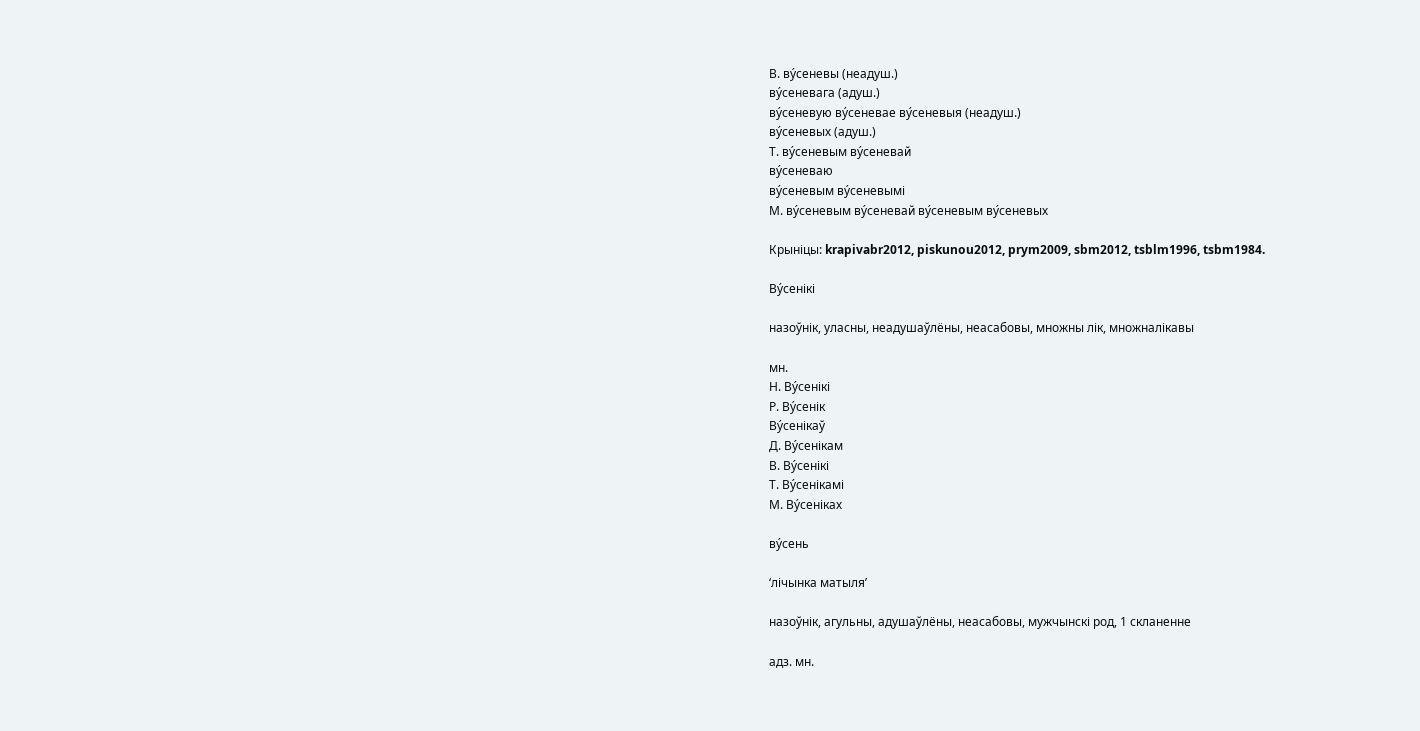В. ву́сеневы (неадуш.)
ву́сеневага (адуш.)
ву́сеневую ву́сеневае ву́сеневыя (неадуш.)
ву́сеневых (адуш.)
Т. ву́сеневым ву́сеневай
ву́сеневаю
ву́сеневым ву́сеневымі
М. ву́сеневым ву́сеневай ву́сеневым ву́сеневых

Крыніцы: krapivabr2012, piskunou2012, prym2009, sbm2012, tsblm1996, tsbm1984.

Ву́сенікі

назоўнік, уласны, неадушаўлёны, неасабовы, множны лік, множналікавы

мн.
Н. Ву́сенікі
Р. Ву́сенік
Ву́сенікаў
Д. Ву́сенікам
В. Ву́сенікі
Т. Ву́сенікамі
М. Ву́сеніках

ву́сень

‘лічынка матыля’

назоўнік, агульны, адушаўлёны, неасабовы, мужчынскі род, 1 скланенне

адз. мн.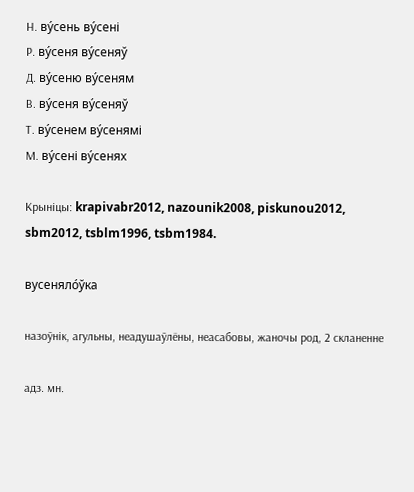Н. ву́сень ву́сені
Р. ву́сеня ву́сеняў
Д. ву́сеню ву́сеням
В. ву́сеня ву́сеняў
Т. ву́сенем ву́сенямі
М. ву́сені ву́сенях

Крыніцы: krapivabr2012, nazounik2008, piskunou2012, sbm2012, tsblm1996, tsbm1984.

вусеняло́ўка

назоўнік, агульны, неадушаўлёны, неасабовы, жаночы род, 2 скланенне

адз. мн.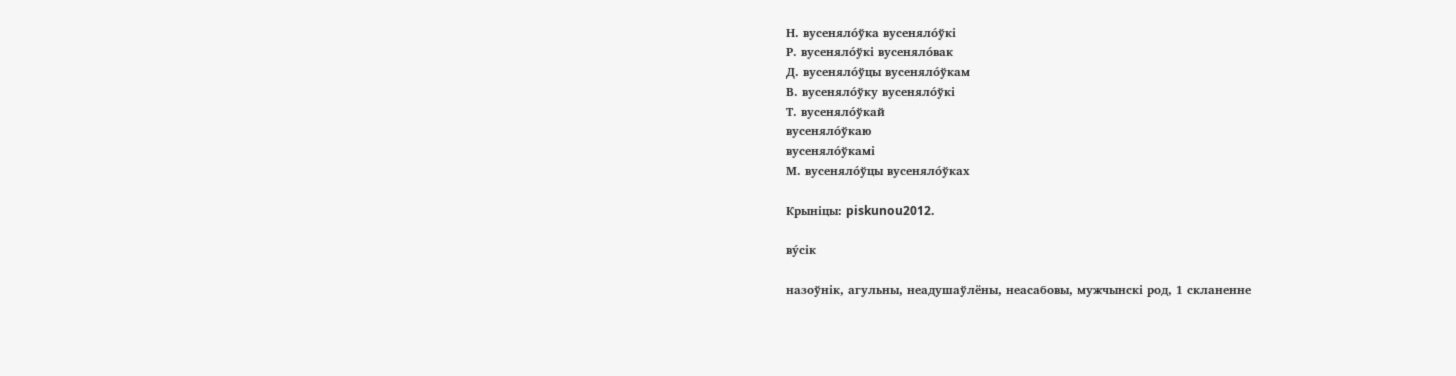Н. вусеняло́ўка вусеняло́ўкі
Р. вусеняло́ўкі вусеняло́вак
Д. вусеняло́ўцы вусеняло́ўкам
В. вусеняло́ўку вусеняло́ўкі
Т. вусеняло́ўкай
вусеняло́ўкаю
вусеняло́ўкамі
М. вусеняло́ўцы вусеняло́ўках

Крыніцы: piskunou2012.

ву́сік

назоўнік, агульны, неадушаўлёны, неасабовы, мужчынскі род, 1 скланенне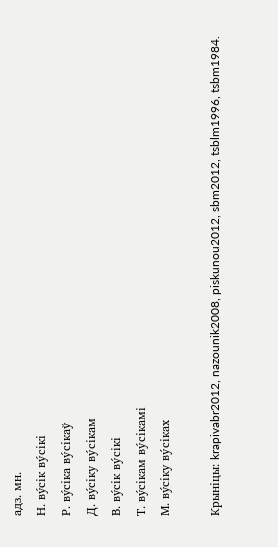адз. мн.
Н. ву́сік ву́сікі
Р. ву́сіка ву́сікаў
Д. ву́сіку ву́сікам
В. ву́сік ву́сікі
Т. ву́сікам ву́сікамі
М. ву́сіку ву́сіках

Крыніцы: krapivabr2012, nazounik2008, piskunou2012, sbm2012, tsblm1996, tsbm1984.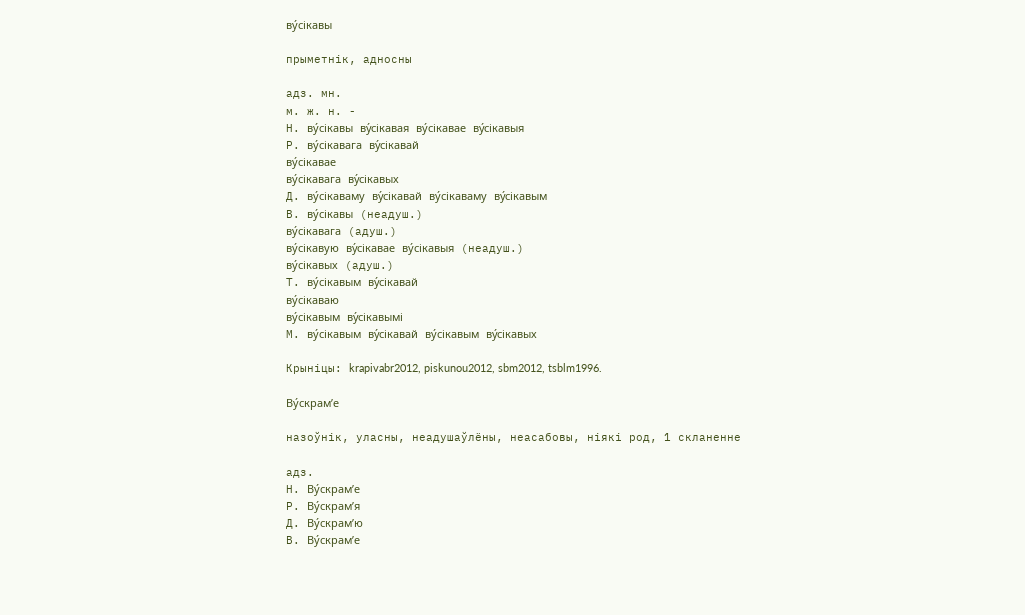ву́сікавы

прыметнік, адносны

адз. мн.
м. ж. н. -
Н. ву́сікавы ву́сікавая ву́сікавае ву́сікавыя
Р. ву́сікавага ву́сікавай
ву́сікавае
ву́сікавага ву́сікавых
Д. ву́сікаваму ву́сікавай ву́сікаваму ву́сікавым
В. ву́сікавы (неадуш.)
ву́сікавага (адуш.)
ву́сікавую ву́сікавае ву́сікавыя (неадуш.)
ву́сікавых (адуш.)
Т. ву́сікавым ву́сікавай
ву́сікаваю
ву́сікавым ву́сікавымі
М. ву́сікавым ву́сікавай ву́сікавым ву́сікавых

Крыніцы: krapivabr2012, piskunou2012, sbm2012, tsblm1996.

Ву́скрам’е

назоўнік, уласны, неадушаўлёны, неасабовы, ніякі род, 1 скланенне

адз.
Н. Ву́скрам’е
Р. Ву́скрам’я
Д. Ву́скрам’ю
В. Ву́скрам’е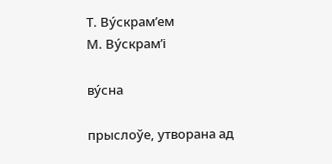Т. Ву́скрам’ем
М. Ву́скрам’і

ву́сна

прыслоўе, утворана ад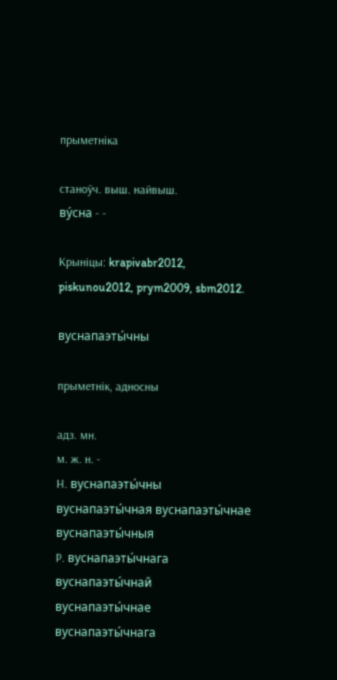прыметніка

станоўч. выш. найвыш.
ву́сна - -

Крыніцы: krapivabr2012, piskunou2012, prym2009, sbm2012.

вуснапаэты́чны

прыметнік, адносны

адз. мн.
м. ж. н. -
Н. вуснапаэты́чны вуснапаэты́чная вуснапаэты́чнае вуснапаэты́чныя
Р. вуснапаэты́чнага вуснапаэты́чнай
вуснапаэты́чнае
вуснапаэты́чнага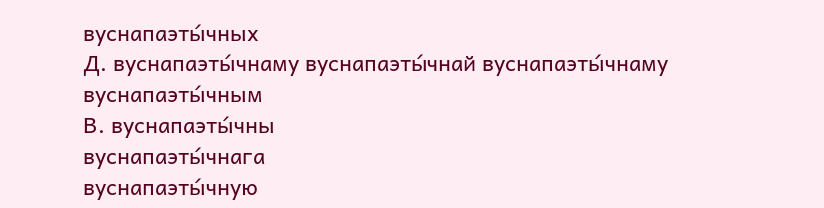вуснапаэты́чных
Д. вуснапаэты́чнаму вуснапаэты́чнай вуснапаэты́чнаму вуснапаэты́чным
В. вуснапаэты́чны
вуснапаэты́чнага
вуснапаэты́чную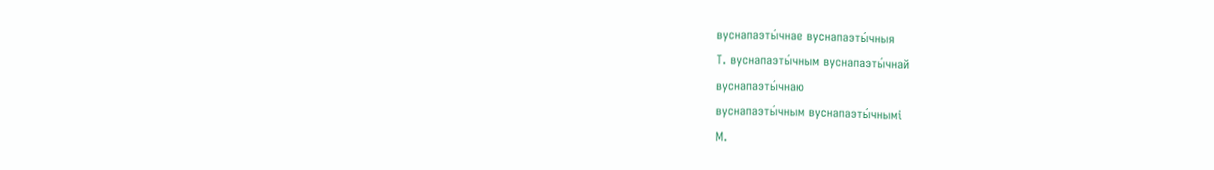вуснапаэты́чнае вуснапаэты́чныя
Т. вуснапаэты́чным вуснапаэты́чнай
вуснапаэты́чнаю
вуснапаэты́чным вуснапаэты́чнымі
М.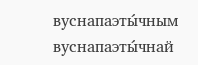вуснапаэты́чным вуснапаэты́чнай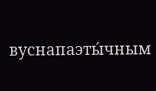вуснапаэты́чным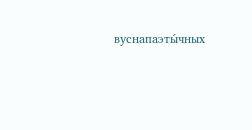вуснапаэты́чных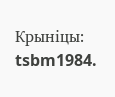Крыніцы: tsbm1984.